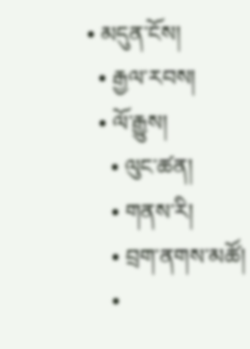• མདུན་ངོས།
  • རྒྱལ་རབས།
  • ལོ་རྒྱུས།
    • ལུང་ཚན།
    • གནས་རི།
    • བྲག་ནགས་མཚོ།
    •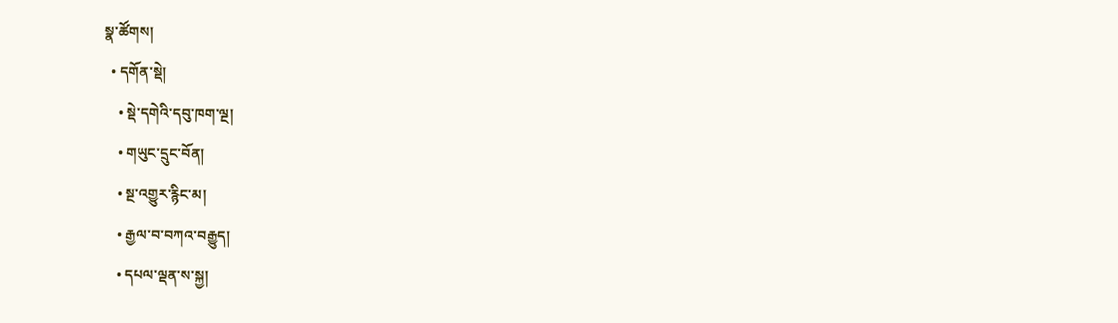སྣ་ཚོགས།
  • དགོན་སྡེ།
    • སྡེ་དགེའི་དབུ་ཁག་ལྔ།
    • གཡུང་དྲུང་བོན།
    • སྔ་འགྱུར་རྙིང་མ།
    • རྒྱལ་བ་བཀའ་བརྒྱུད།
    • དཔལ་ལྡན་ས་སྐྱ།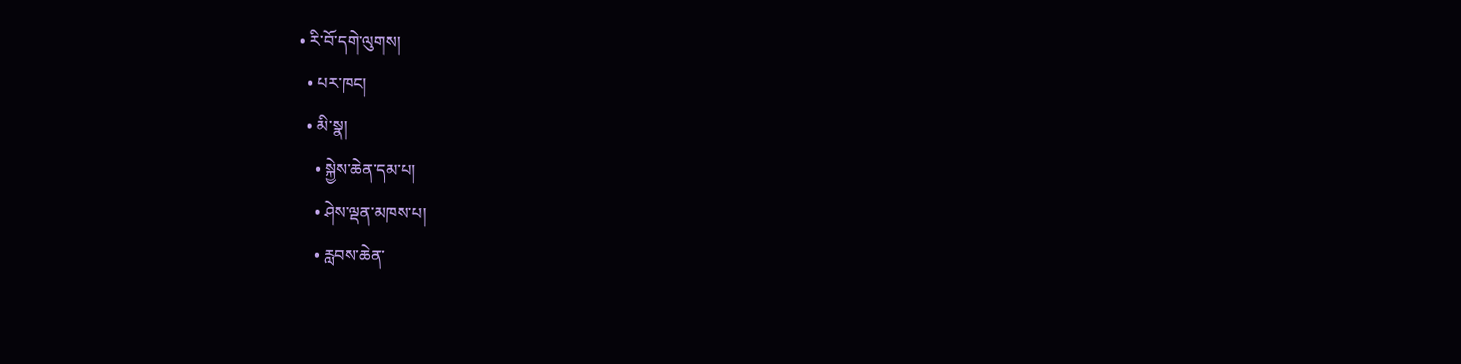• རི་བོ་དགེ་ལུགས།
  • པར་ཁང།
  • མི་སྣ།
    • སྐྱེས་ཆེན་དམ་པ།
    • ཤེས་ལྡན་མཁས་པ།
    • རླབས་ཆེན་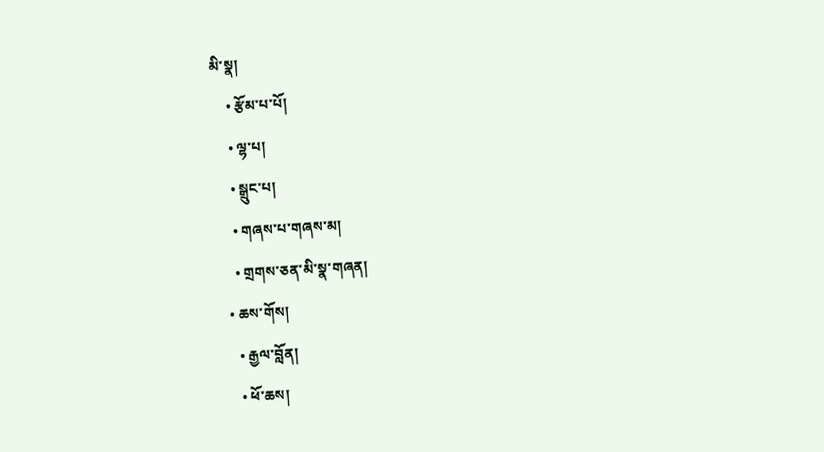མི་སྣ།
    • རྩོམ་པ་པོ།
    • ལྷ་པ།
    • སྒྲུང་པ།
    • གཞས་པ་གཞས་མ།
    • གྲགས་ཅན་མི་སྣ་གཞན།
  • ཆས་གོས།
    • རྒྱལ་བློན།
    • ཕོ་ཆས།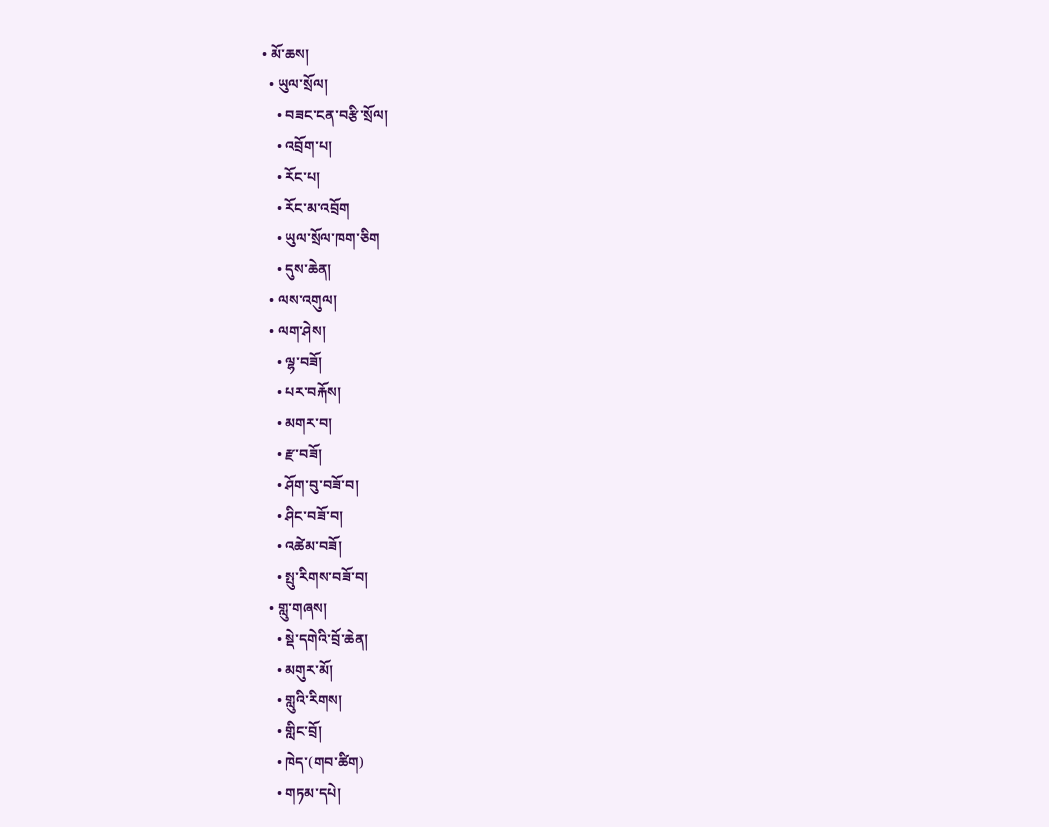• མོ་ཆས།
  • ཡུལ་སྲོལ།
    • བཟང་ངན་བརྩི་སྲོལ།
    • འབྲོག་པ།
    • རོང་པ།
    • རོང་མ་འབྲོག
    • ཡུལ་སྲོལ་ཁག་ཅིག
    • དུས་ཆེན།
  • ལས་འགུལ།
  • ལག་ཤེས།
    • ལྷ་བཟོ།
    • པར་བརྐོས།
    • མགར་བ།
    • རྫ་བཟོ།
    • ཤོག་བུ་བཟོ་བ།
    • ཤིང་བཟོ་བ།
    • འཚེམ་བཟོ།
    • སྤུ་རིགས་བཟོ་བ།
  • གླུ་གཞས།
    • སྡེ་དགེའི་བྲོ་ཆེན།
    • མགུར་མོ།
    • གླུའི་རིགས།
    • གླིང་བྲོ།
    • ཁེད་(གབ་ཚིག)
    • གཏམ་དཔེ།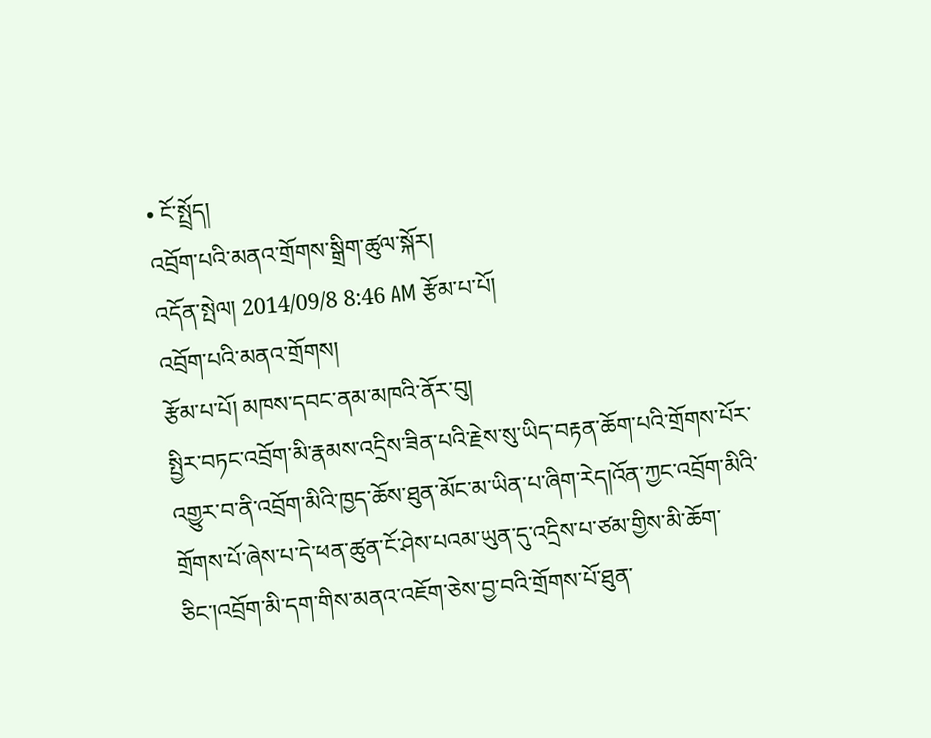• ངོ་སྤྲོད།
འབྲོག་པའི་མནའ་གྲོགས་སྒྲིག་ཚུལ་སྐོར།
འདོན་སྤེལ། 2014/09/8 8:46 AM རྩོམ་པ་པོ།
འབྲོག་པའི་མནའ་གྲོགས།
རྩོམ་པ་པོ། མཁས་དབང་ནམ་མཁའི་ནོར་བུ།
སྤྱིར་བཏང་འབྲོག་མི་རྣམས་འདྲིས་ཟིན་པའི་རྗེས་སུ་ཡིད་བརྟན་ཆོག་པའི་གྲོགས་པོར་འགྱུར་བ་ནི་འབྲོག་མིའི་ཁྱད་ཆོས་ཐུན་མོང་མ་ཡིན་པ་ཞིག་རེད།འོན་ཀྱང་འབྲོག་མིའི་གྲོགས་པོ་ཞེས་པ་དེ་ཕན་ཚུན་ངོ་ཤེས་པའམ་ཡུན་དུ་འདྲིས་པ་ཙམ་གྱིས་མི་ཆོག་ཅིང་།འབྲོག་མི་དག་གིས་མནའ་འཇོག་ཅེས་བྱ་བའི་གྲོགས་པོ་ཐུན་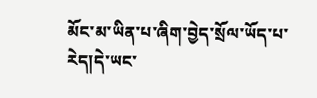མོང་མ་ཡིན་པ་ཞིག་བྱེད་སྲོལ་ཡོད་པ་རེད།དེ་ཡང་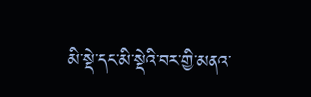མི་སྡེ་དང་མི་སྡེའི་བར་གྱི་མནའ་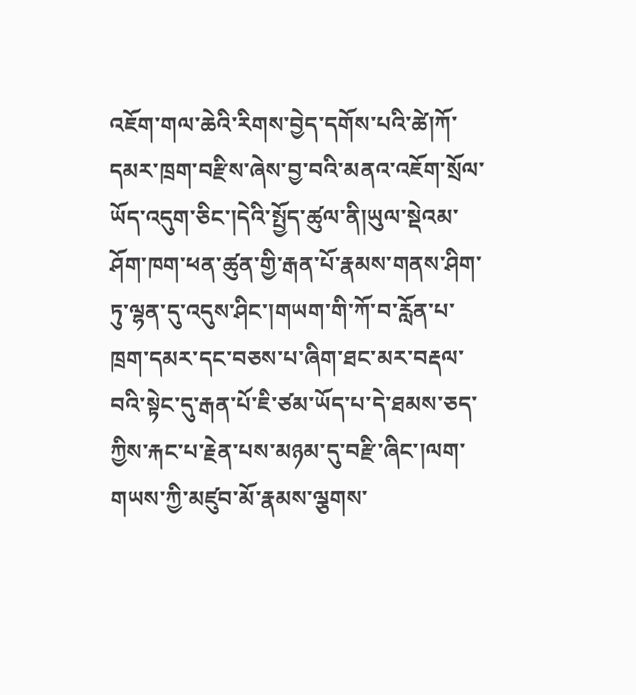འཇོག་གལ་ཆེའི་རིགས་བྱེད་དགོས་པའི་ཚེ།ཀོ་དམར་ཁྲག་བརྫིས་ཞེས་བྱ་བའི་མནའ་འཇོག་སྲོལ་ཡོད་འདུག་ཅིང་།དེའི་སྤྱོད་ཚུལ་ནི།ཡུལ་སྡེའམ་ཤོག་ཁག་ཕན་ཚུན་གྱི་རྒན་པོ་རྣམས་གནས་ཤིག་ཏུ་ལྷན་དུ་འདུས་ཤིང་།གཡག་གི་ཀོ་བ་རློན་པ་ཁྲག་དམར་དང་བཅས་པ་ཞིག་ཐང་མར་བརྡལ་བའི་སྟེང་དུ་རྒན་པོ་ཇི་ཙམ་ཡོད་པ་དེ་ཐམས་ཅད་ཀྱིས་རྐང་པ་རྗེན་པས་མཉམ་དུ་བརྫི་ཞིང་།ལག་གཡས་ཀྱི་མཛུབ་མོ་རྣམས་ལྕགས་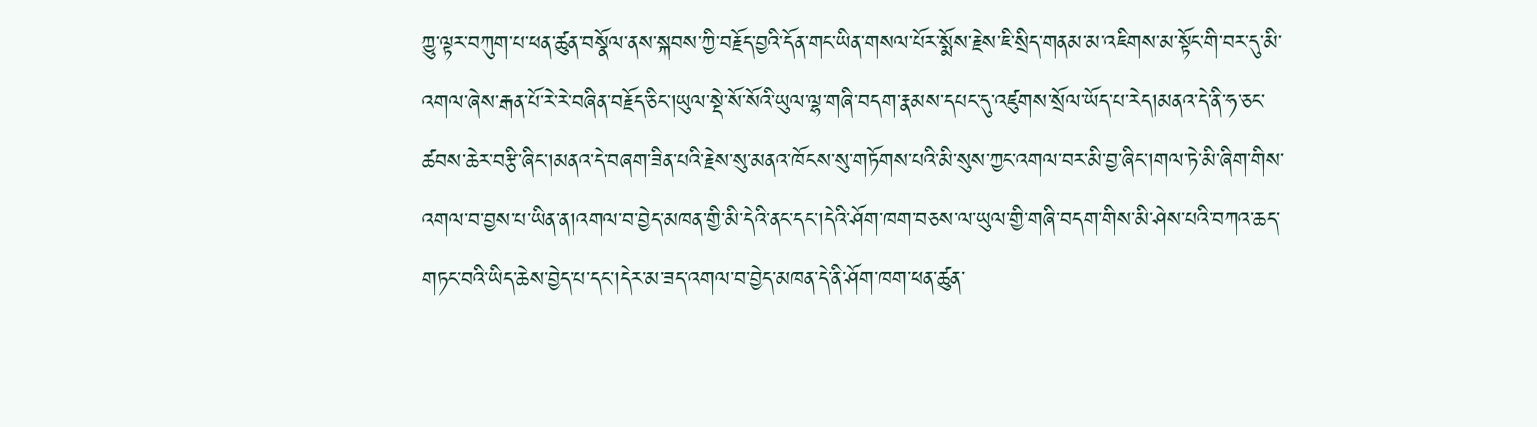ཀྱུ་ལྟར་བཀུག་པ་ཕན་ཚུན་བསྣོལ་ནས་སྐབས་ཀྱི་བརྗོད་བྱའི་དོན་གང་ཡིན་གསལ་པོར་སྨོས་རྗེས་ཇི་སྲིད་གནམ་མ་འཇིགས་མ་སྟོང་གི་བར་དུ་མི་འགལ་ཞེས་རྒན་པོ་རེ་རེ་བཞིན་བརྗོད་ཅིང་།ཡུལ་སྡེ་སོ་སོའི་ཡུལ་ལྷ་གཞི་བདག་རྣམས་དཔང་དུ་འཛུགས་སྲོལ་ཡོད་པ་རེད།མནའ་དེ་ནི་ཧ་ཅང་ཚབས་ཆེར་བརྩི་ཞིང་།མནའ་དེ་བཞག་ཟིན་པའི་རྗེས་སུ་མནའ་ཁོངས་སུ་གཏོགས་པའི་མི་སུས་ཀྱང་འགལ་བར་མི་བྱ་ཞིང་།གལ་ཏེ་མི་ཞིག་གིས་འགལ་བ་བྱས་པ་ཡིན་ན།འགལ་བ་བྱེད་མཁན་གྱི་མི་དེའི་ནང་དང་།དེའི་ཤོག་ཁག་བཅས་ལ་ཡུལ་གྱི་གཞི་བདག་གིས་མི་ཤེས་པའི་བཀའ་ཆད་གཏང་བའི་ཡིད་ཆེས་བྱེད་པ་དང་།དེར་མ་ཟད་འགལ་བ་བྱེད་མཁན་དེ་ནི་ཤོག་ཁག་ཕན་ཚུན་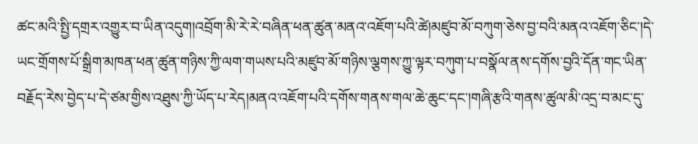ཚང་མའི་སྤྱི་དགྲར་འགྱུར་བ་ཡིན་འདུག།འབྲོག་མི་རེ་རེ་བཞིན་ཕན་ཚུན་མནའ་འཇོག་པའི་ཚེ།མཛུབ་མོ་བཀུག་ཅེས་བྱ་བའི་མནའ་འཇོག་ཅིང་།དེ་ཡང་གྲོགས་པོ་སྒྲིག་མཁན་ཕན་ཚུན་གཉིས་ཀྱི་ལག་གཡས་པའི་མཛུབ་མོ་གཉིས་ལྕགས་ཀྱུ་ལྟར་བཀུག་པ་བསྣོལ་ནས་དགོས་བྱའི་དོན་གང་ཡིན་བརྗོད་རེས་བྱེད་པ་དེ་ཙམ་གྱིས་འཐུས་ཀྱི་ཡོད་པ་རེད།མནའ་འཇོག་པའི་དགོས་གནས་གལ་ཆེ་ཆུང་དང་།གཞི་རྩའི་གནས་ཚུལ་མི་འདྲ་བ་མང་དུ་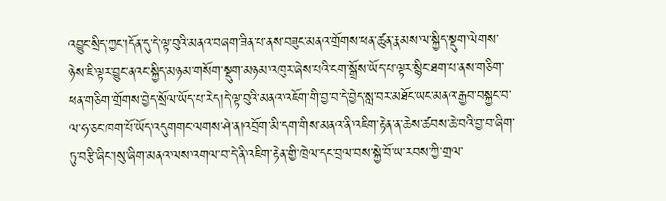འབྱུང་སྲིད་ཀྱང་།དོན་དུ་དེ་ལྟ་བུའི་མནའ་བཞག་ཟིན་པ་ནས་བཟུང་མནའ་གྲོགས་ཕན་ཚུན་རྣམས་ལ་སྐྱིད་སྡུག་ལེགས་ཉེས་ཇི་ལྟར་བྱུང་ནའང་སྐྱིད་མཉམ་གསོག་སྡུག་མཉམ་འཁུར་ཞེས་པའི་ངག་སྒྲོས་ཡོད་པ་ལྟར་སྙིང་ཐག་པ་ནས་གཅིག་ཕན་གཅིག་གྲོགས་བྱེད་སྲོལ་ཡོད་པ་རེད།དེ་ལྟ་བུའི་མནའ་འཇོག་གི་བྱ་བ་དེ་བྱེད་སླ་བར་མཐོང་ཡང་མནའ་རྒྱབ་བསྐྱང་བ་ལ་ཧ་ཅང་ཁག་པོ་ཡོད་འདུགགང་ལགས་ཤེ་ན།འབྲོག་མི་དག་གིས་མནའ་ནི་འཇིག་རྟེན་ན་ཆེས་ཚབས་ཆེ་བའི་བྱ་བ་ཞིག་ཏུ་བརྩི་ཞིང་།སུ་ཞིག་མནའ་ལས་འགལ་བ་དེ་ནི་འཇིག་རྟེན་གྱི་ཁྲེལ་དང་བྲལ་བས་སྐྱེ་བོ་ཡ་རབས་ཀྱི་གྲལ་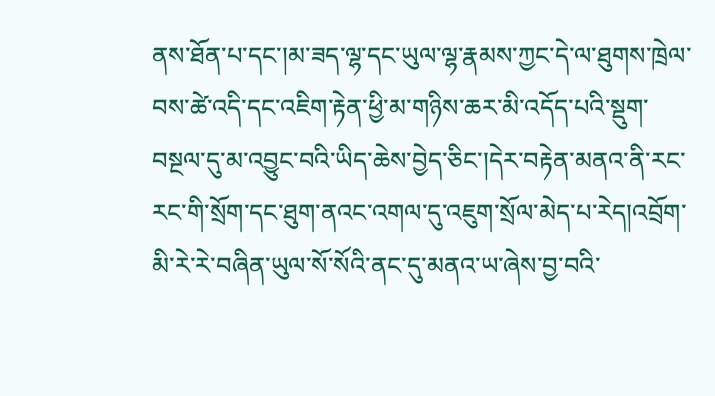ནས་ཐོན་པ་དང་།མ་ཟད་ལྷ་དང་ཡུལ་ལྷ་རྣམས་ཀྱང་དེ་ལ་ཐུགས་ཁྲེལ་བས་ཚེ་འདི་དང་འཇིག་རྟེན་ཕྱི་མ་གཉིས་ཆར་མི་འདོད་པའི་སྡུག་བསྔལ་དུ་མ་འབྱུང་བའི་ཡིད་ཆེས་བྱེད་ཅིང་།དེར་བརྟེན་མནའ་ནི་རང་རང་གི་སྲོག་དང་ཐུག་ནའང་འགལ་དུ་འཇུག་སྲོལ་མེད་པ་རེད།འབྲོག་མི་རེ་རེ་བཞིན་ཡུལ་སོ་སོའི་ནང་དུ་མནའ་ཡ་ཞེས་བྱ་བའི་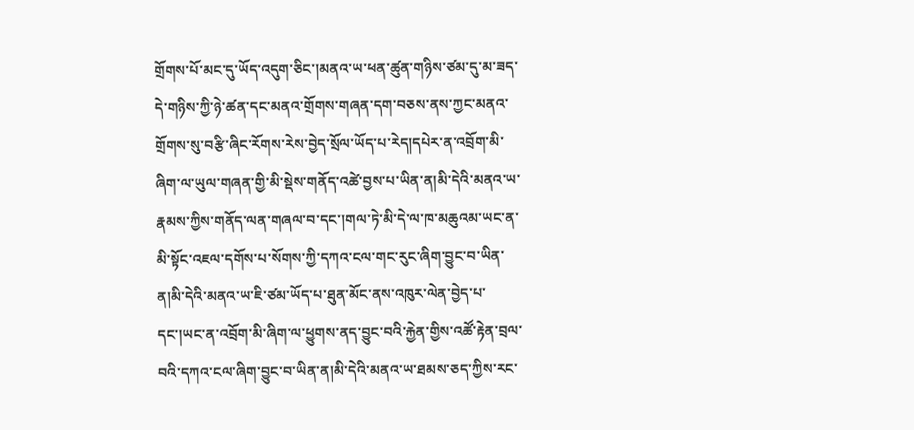གྲོགས་པོ་མང་དུ་ཡོད་འདུག་ཅིང་།མནའ་ཡ་ཕན་ཚུན་གཉིས་ཙམ་དུ་མ་ཟད་དེ་གཉིས་ཀྱི་ཉེ་ཚན་དང་མནའ་གྲོགས་གཞན་དག་བཅས་ནས་ཀྱང་མནའ་གྲོགས་སུ་བརྩི་ཞིང་རོགས་རེས་བྱེད་སྲོལ་ཡོད་པ་རེད།དཔེར་ན་འབྲོག་མི་ཞིག་ལ་ཡུལ་གཞན་གྱི་མི་སྡེས་གནོད་འཚེ་བྱས་པ་ཡིན་ན།མི་དེའི་མནའ་ཡ་རྣམས་ཀྱིས་གནོད་ལན་གཞལ་བ་དང་།གལ་ཏེ་མི་དེ་ལ་ཁ་མཆུའམ་ཡང་ན་མི་སྟོང་འཇལ་དགོས་པ་སོགས་ཀྱི་དཀའ་ངལ་གང་རུང་ཞིག་བྱུང་བ་ཡིན་ན།མི་དེའི་མནའ་ཡ་ཇི་ཙམ་ཡོད་པ་ཐུན་མོང་ནས་འཁུར་ལེན་བྱེད་པ་དང་།ཡང་ན་འབྲོག་མི་ཞིག་ལ་ཕྱུགས་ནད་བྱུང་བའི་རྐྱེན་གྱིས་འཚོ་རྟེན་བྲལ་བའི་དཀའ་ངལ་ཞིག་བྱུང་བ་ཡིན་ན།མི་དེའི་མནའ་ཡ་ཐམས་ཅད་ཀྱིས་རང་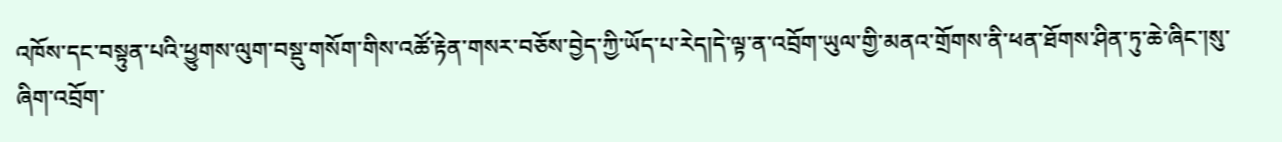འཁོས་དང་བསྟུན་པའི་ཕྱུགས་ལུག་བསྡུ་གསོག་གིས་འཚོ་རྟེན་གསར་བཅོས་བྱེད་ཀྱི་ཡོད་པ་རེད།དེ་ལྟ་ན་འབྲོག་ཡུལ་གྱི་མནའ་གྲོགས་ནི་ཕན་ཐོགས་ཤིན་ཏུ་ཆེ་ཞིང་།སུ་ཞིག་འབྲོག་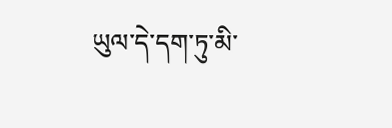ཡུལ་དེ་དག་ཏུ་མི་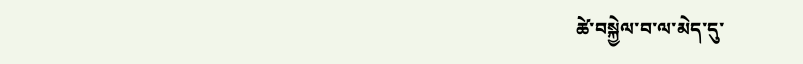ཚེ་བསྐྱེལ་བ་ལ་མེད་དུ་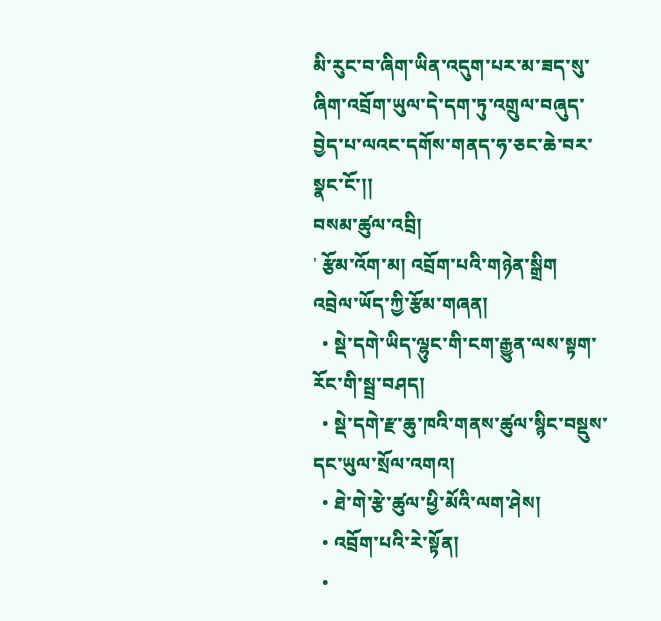མི་རུང་བ་ཞིག་ཡིན་འདུག་པར་མ་ཟད་སུ་ཞིག་འབྲོག་ཡུལ་དེ་དག་ཏུ་འགྲུལ་བཞུད་བྱེད་པ་ལའང་དགོས་གནད་ཧ་ཅང་ཆེ་བར་སྣང་ངོ་།།
བསམ་ཚུལ་འབྲི།
' རྩོམ་འོག་མ། འབྲོག་པའི་གཉེན་སྒྲིག
འབྲེལ་ཡོད་ཀྱི་རྩོམ་གཞན།
  • སྡེ་དགེ་ཡིད་ལྷུང་གི་ངག་རྒྱུན་ལས་སྟག་རོང་གི་སྦྲ་བཤད།
  • སྡེ་དགེ་རྫ་ཆུ་ཁའི་གནས་ཚུལ་སྙིང་བསྡུས་དང་ཡུལ་སྲོལ་འགའ།
  • ཐེ་གེ་རྩེ་ཚུལ་ཕྱི་མོའི་ལག་ཤེས།
  • འབྲོག་པའི་རེ་སྟོན།
  •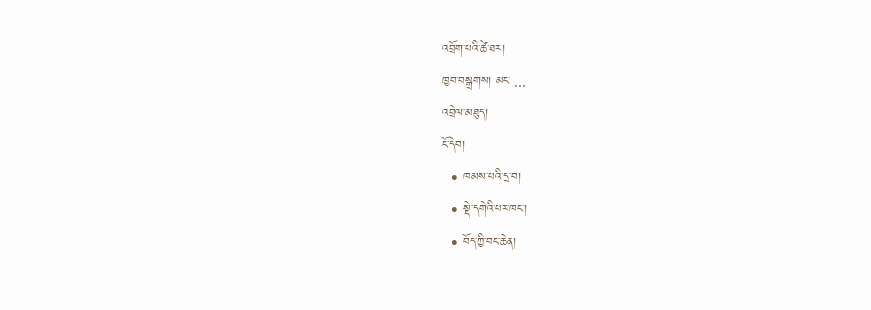འབྲོག་པའི་ཚེ་ཐར།
ཁྱབ་བསྒྲགས། མང་ ...
འབྲེལ་མཐུད།
ངོ་དེབ།
  • ཁམས་པའི་དྲ་བ།
  • སྡེ་དགེའི་པར་ཁང་།
  • བོད་ཀྱི་བང་ཆེན།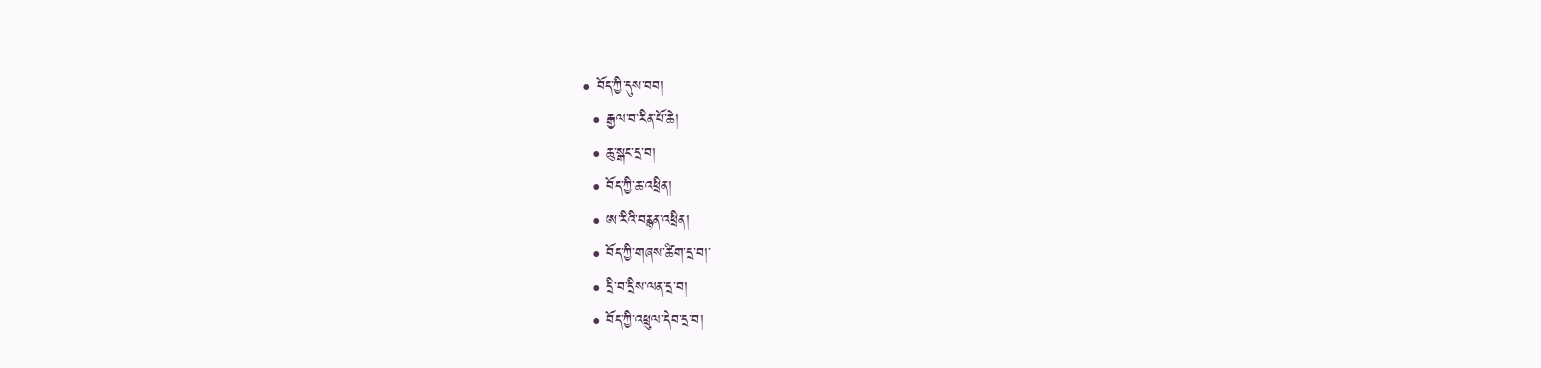• བོད་ཀྱི་དུས་བབ།
  • རྒྱལ་བ་རིན་པོ་ཆེ།
  • ཆུ་སྒང་དྲ་བ།
  • བོད་ཀྱི་ཆ་འཕྲིན།
  • ཨ་རིའི་བརྙན་འཕྲིན།
  • བོད་ཀྱི་གཞས་ཚིག་དྲ་བ།་
  • དྲི་བ་དྲིས་ལན་དྲ་བ།
  • བོད་ཀྱི་འཕྲུལ་དེབ་དྲ་བ།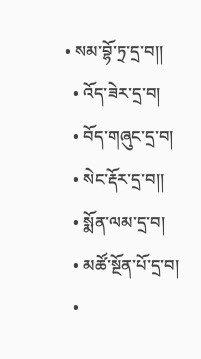• སམ་བྷོ་ཏྲ་དྲ་བ།།
  • འོད་ཟེར་དྲ་བ།
  • བོད་གཞུང་དྲ་བ།
  • སེང་རྡོར་དྲ་བ།།
  • སྨོན་ལམ་དྲ་བ།
  • མཚོ་སྔོན་པོ་དྲ་བ།
  •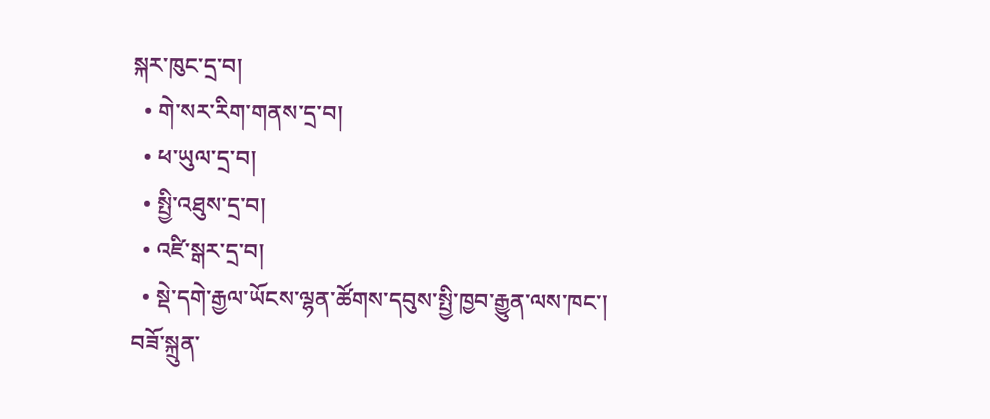སྐར་ཁུང་དྲ་བ།
  • གེ་སར་རིག་གནས་དྲ་བ།
  • ཕ་ཡུལ་དྲ་བ།
  • སྤྱི་འཐུས་དྲ་བ།
  • འཛི་སྒར་དྲ་བ།
  • སྡེ་དགེ་རྒྱལ་ཡོངས་ལྷན་ཚོགས་དབུས་སྤྱི་ཁྱབ་རྒྱུན་ལས་ཁང་།
བཟོ་སྐྲུན་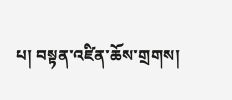པ། བསྟན་འཛིན་ཆོས་གྲགས།